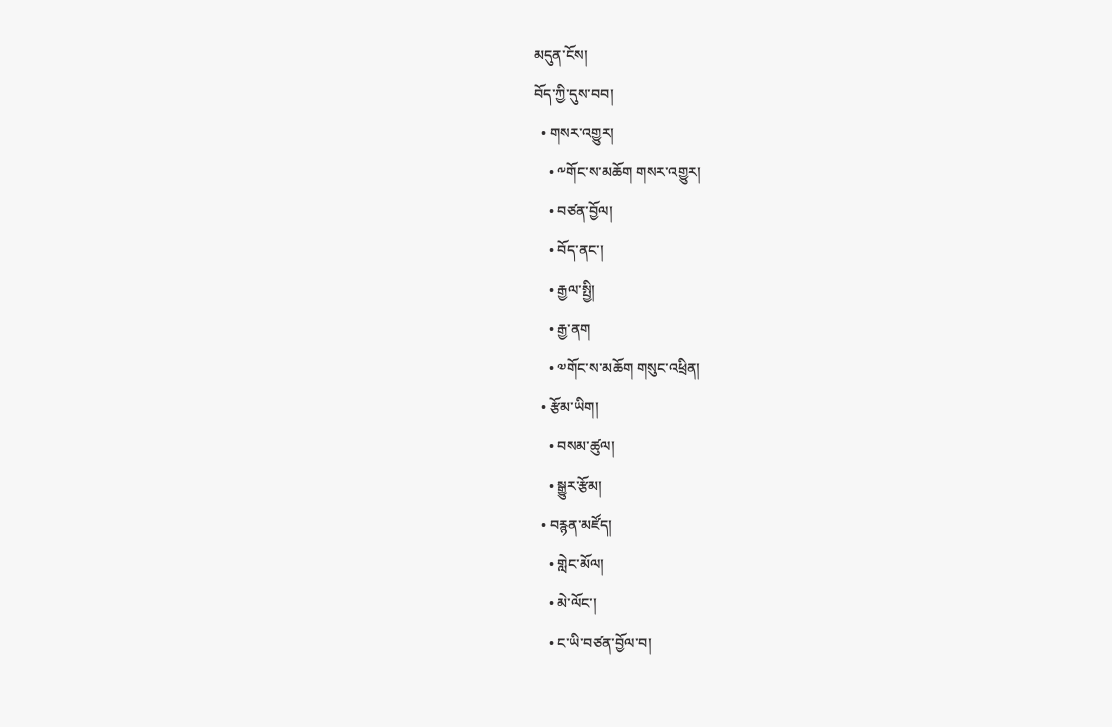མདུན་ངོས།
བོད་ཀྱི་དུས་བབ།
  • གསར་འགྱུར།
    • ༸གོང་ས་མཆོག གསར་འགྱུར།
    • བཙན་བྱོལ།
    • བོད་ནང་།
    • རྒྱལ་སྤྱི།
    • རྒྱ་ནག
    • ༧གོང་ས་མཆོག གསུང་འཕྲིན།
  • རྩོམ་ཡིག།
    • བསམ་ཚུལ།
    • སྒྱུར་རྩོམ།
  • བརྙན་མཛོད།
    • གླེང་མོལ།
    • མེ་ལོང་།
    • ང་ཡི་བཙན་བྱོལ་བ།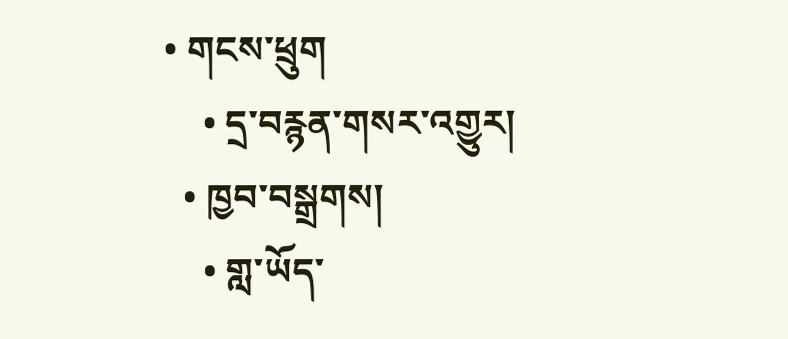• གངས་ཕྲུག
    • དྲ་བརྙན་གསར་འགྱུར།
  • ཁྱབ་བསྒྲགས།
    • གླ་ཡོད་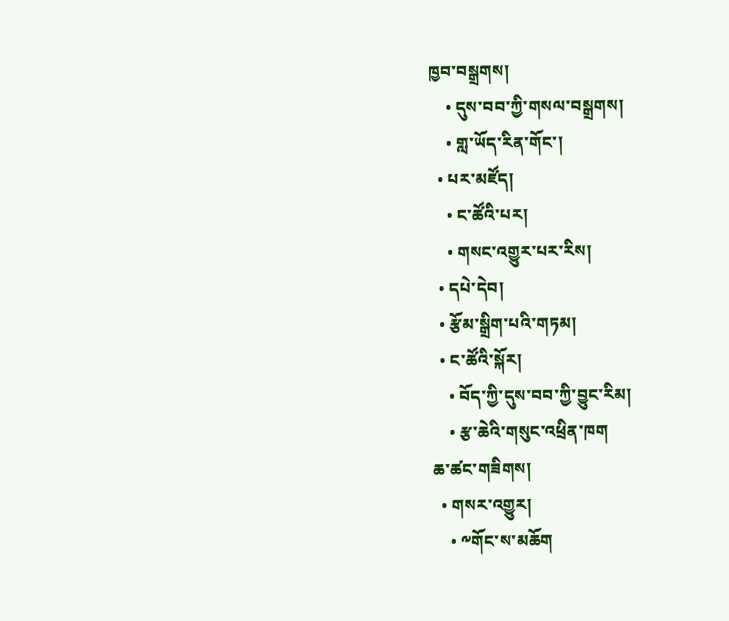ཁྱབ་བསྒྲགས།
    • དུས་བབ་ཀྱི་གསལ་བསྒྲགས།
    • གླ་ཡོད་རིན་གོང་།
  • པར་མཛོད།
    • ང་ཚོའི་པར།
    • གསང་འགྱུར་པར་རིས།
  • དཔེ་དེབ།
  • རྩོམ་སྒྲིག་པའི་གཏམ།
  • ང་ཚོའི་སྐོར།
    • བོད་ཀྱི་དུས་བབ་ཀྱི་བྱུང་རིམ།
    • རྩ་ཆེའི་གསུང་འཕྲིན་ཁག
ཆ་ཚང་གཟིགས།
  • གསར་འགྱུར།
    • ༸གོང་ས་མཆོག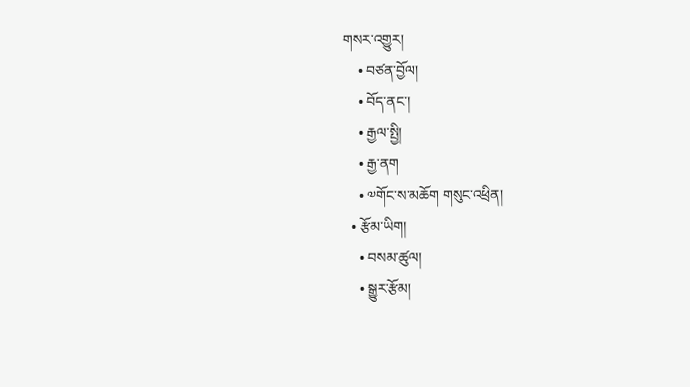གསར་འགྱུར།
    • བཙན་བྱོལ།
    • བོད་ནང་།
    • རྒྱལ་སྤྱི།
    • རྒྱ་ནག
    • ༧གོང་ས་མཆོག གསུང་འཕྲིན།
  • རྩོམ་ཡིག།
    • བསམ་ཚུལ།
    • སྒྱུར་རྩོམ།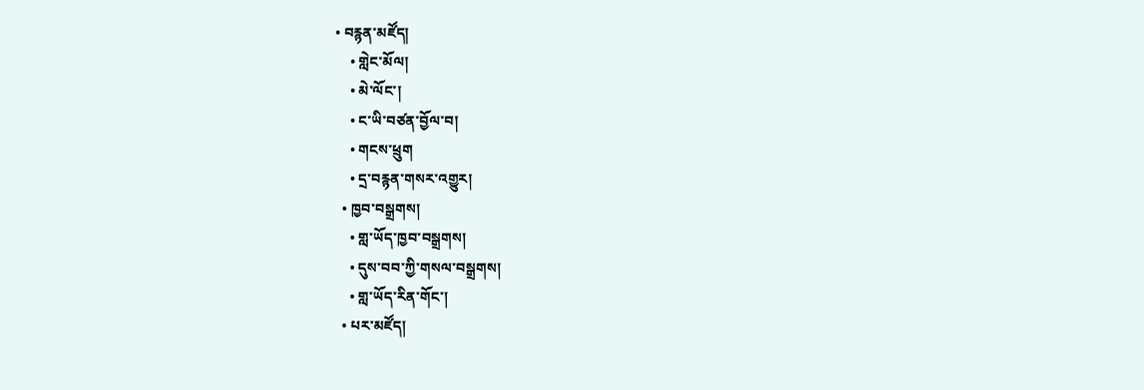• བརྙན་མཛོད།
    • གླེང་མོལ།
    • མེ་ལོང་།
    • ང་ཡི་བཙན་བྱོལ་བ།
    • གངས་ཕྲུག
    • དྲ་བརྙན་གསར་འགྱུར།
  • ཁྱབ་བསྒྲགས།
    • གླ་ཡོད་ཁྱབ་བསྒྲགས།
    • དུས་བབ་ཀྱི་གསལ་བསྒྲགས།
    • གླ་ཡོད་རིན་གོང་།
  • པར་མཛོད།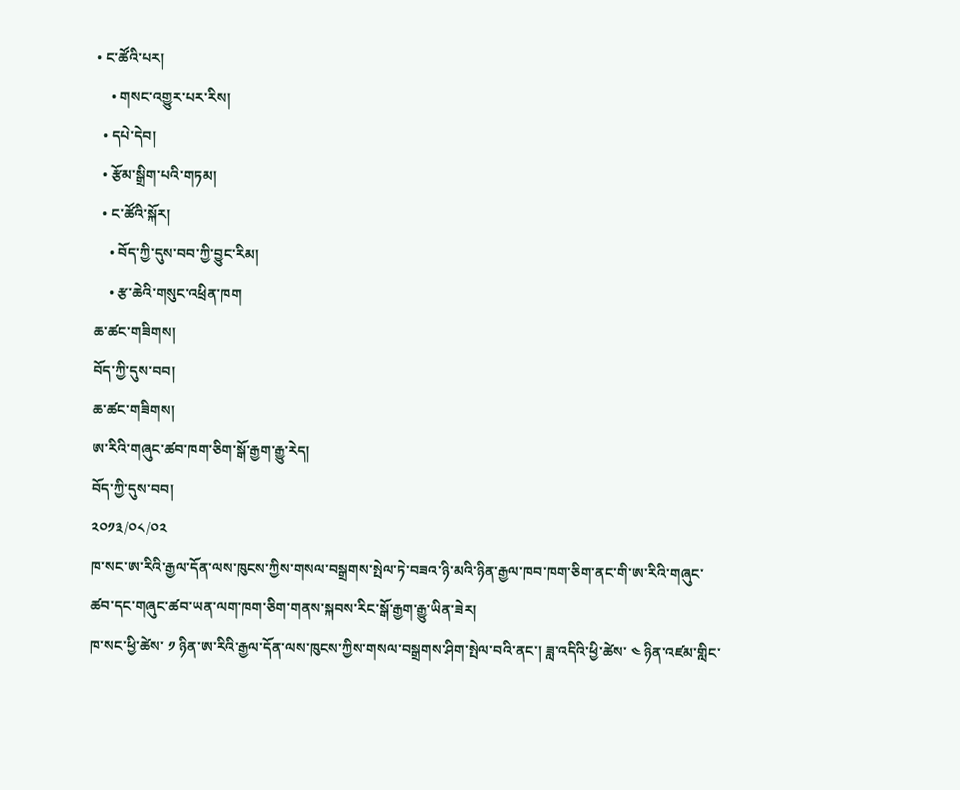• ང་ཚོའི་པར།
    • གསང་འགྱུར་པར་རིས།
  • དཔེ་དེབ།
  • རྩོམ་སྒྲིག་པའི་གཏམ།
  • ང་ཚོའི་སྐོར།
    • བོད་ཀྱི་དུས་བབ་ཀྱི་བྱུང་རིམ།
    • རྩ་ཆེའི་གསུང་འཕྲིན་ཁག
ཆ་ཚང་གཟིགས།
བོད་ཀྱི་དུས་བབ།
ཆ་ཚང་གཟིགས།
ཨ་རིའི་གཞུང་ཚབ་ཁག་ཅིག་སྒོ་རྒྱག་རྒྱུ་རེད།
བོད་ཀྱི་དུས་བབ།
༢༠༡༣/༠༨/༠༢
ཁ་སང་ཨ་རིའི་རྒྱལ་དོན་ལས་ཁུངས་ཀྱིས་གསལ་བསྒྲགས་སྤེལ་ཏེ་བཟའ་ཉི་མའི་ཉིན་རྒྱལ་ཁབ་ཁག་ཅིག་ནང་གི་ཨ་རིའི་གཞུང་ཚབ་དང་གཞུང་ཚབ་ཡན་ལག་ཁག་ཅིག་གནས་སྐབས་རིང་སྒོ་རྒྱག་རྒྱུ་ཡིན་ཟེར།
ཁ་སང་ཕྱི་ཚེས་ ༡ ཉིན་ཨ་རིའི་རྒྱལ་དོན་ལས་ཁུངས་ཀྱིས་གསལ་བསྒྲགས་ཤིག་སྤེལ་བའི་ནང་། ཟླ་འདིའི་ཕྱི་ཚེས་ ༤ ཉིན་འཛམ་གླིང་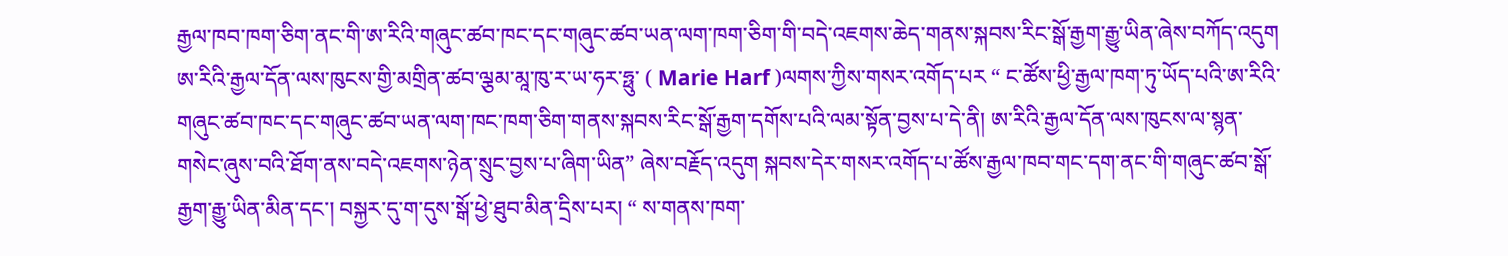རྒྱལ་ཁབ་ཁག་ཅིག་ནང་གི་ཨ་རིའི་གཞུང་ཚབ་ཁང་དང་གཞུང་ཚབ་ཡན་ལག་ཁག་ཅིག་གི་བདེ་འཇགས་ཆེད་གནས་སྐབས་རིང་སྒོ་རྒྱག་རྒྱུ་ཡིན་ཞེས་བཀོད་འདུག
ཨ་རིའི་རྒྱལ་དོན་ལས་ཁུངས་གྱི་མགྲིན་ཚབ་ལྕམ་མཱ་ཁུ་ར་ཡ་ཧར་ཧྥུ་ ( Marie Harf )ལགས་ཀྱིས་གསར་འགོད་པར “ ང་ཚོས་ཕྱི་རྒྱལ་ཁག་ཏུ་ཡོད་པའི་ཨ་རིའི་གཞུང་ཚབ་ཁང་དང་གཞུང་ཚབ་ཡན་ལག་ཁང་ཁག་ཅིག་གནས་སྐབས་རིང་སྒོ་རྒྱག་དགོས་པའི་ལམ་སྟོན་བྱས་པ་དེ་ནི། ཨ་རིའི་རྒྱལ་དོན་ལས་ཁུངས་ལ་སྙན་གསེང་ཞུས་བའི་ཐོག་ནས་བདེ་འཇགས་ཉེན་སྲུང་བྱས་པ་ཞིག་ཡིན” ཞེས་བརྗོད་འདུག སྐབས་དེར་གསར་འགོད་པ་ཚོས་རྒྱལ་ཁབ་གང་དག་ནང་གི་གཞུང་ཚབ་སྒོ་རྒྱག་རྒྱུ་ཡིན་མིན་དང་། བསྐྱར་དུ་ག་དུས་སྒོ་ཕྱེ་ཐུབ་མིན་དྲིས་པར། “ ས་གནས་ཁག་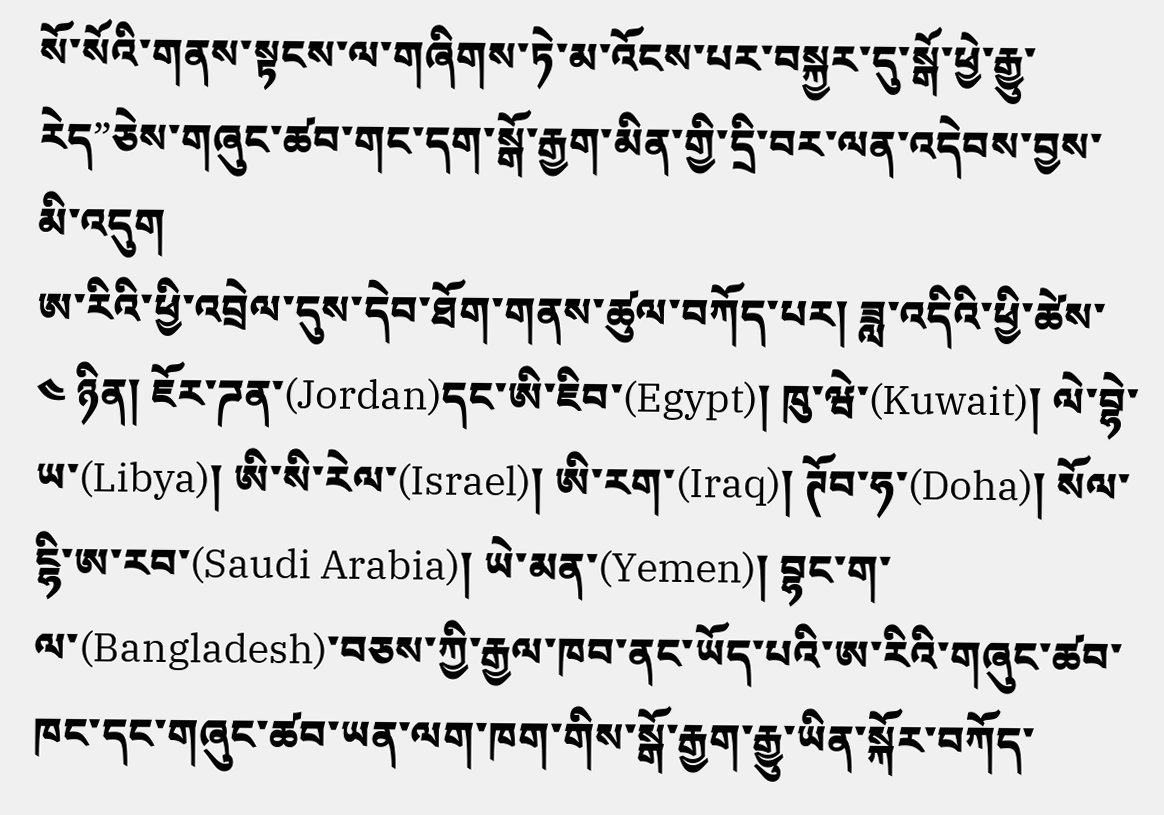སོ་སོའི་གནས་སྟངས་ལ་གཞིགས་ཏེ་མ་འོངས་པར་བསྐྱར་དུ་སྒོ་ཕྱེ་རྒྱུ་རེད”ཅེས་གཞུང་ཚབ་གང་དག་སྒོ་རྒྱག་མིན་གྱི་དྲི་བར་ལན་འདེབས་བྱས་མི་འདུག
ཨ་རིའི་ཕྱི་འབྲེལ་དུས་དེབ་ཐོག་གནས་ཚུལ་བཀོད་པར། ཟླ་འདིའི་ཕྱི་ཚེས་ ༤ ཉིན། ཇོར་ཌན་(Jordan)དང་ཨི་ཇིབ་(Egypt)། ཁུ་ཝེ་(Kuwait)། ལེ་བྷེ་ཡ་(Libya)། ཨི་སི་རེལ་(Israel)། ཨི་རག་(Iraq)། ཊོབ་ཧ་(Doha)། སོལ་ངྷི་ཨ་རབ་(Saudi Arabia)། ཡེ་མན་(Yemen)། བྷང་ག་ལ་(Bangladesh)་བཅས་ཀྱི་རྒྱལ་ཁབ་ནང་ཡོད་པའི་ཨ་རིའི་གཞུང་ཚབ་ཁང་དང་གཞུང་ཚབ་ཡན་ལག་ཁག་གིས་སྒོ་རྒྱག་རྒྱུ་ཡིན་སྐོར་བཀོད་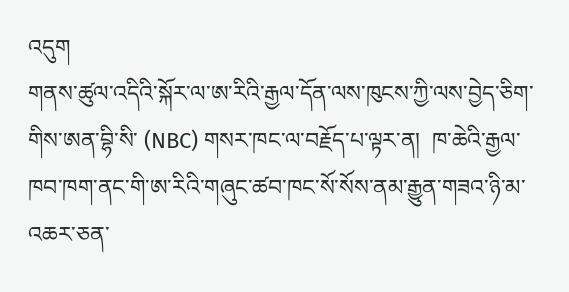འདུག
གནས་ཚུལ་འདིའི་སྐོར་ལ་ཨ་རིའི་རྒྱལ་དོན་ལས་ཁུངས་ཀྱི་ལས་བྱེད་ཅིག་གིས་ཨན་བྷི་སི་ (NBC) གསར་ཁང་ལ་བརྗོད་པ་ལྟར་ན།  ཁ་ཆེའི་རྒྱལ་ཁབ་ཁག་ནང་གི་ཨ་རིའི་གཞུང་ཚབ་ཁང་སོ་སོས་ནམ་རྒྱུན་གཟའ་ཉི་མ་འཆར་ཅན་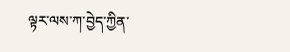ལྟར་ལས་ཀ་བྱེད་ཀྱིན་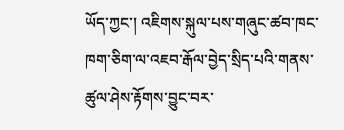ཡོད་ཀྱང་། འཇིགས་སྐུལ་པས་གཞུང་ཚབ་ཁང་ཁག་ཅིག་ལ་འཇབ་རྒོལ་བྱེད་སྲིད་པའི་གནས་ཚུལ་ཤེས་རྟོགས་བྱུང་བར་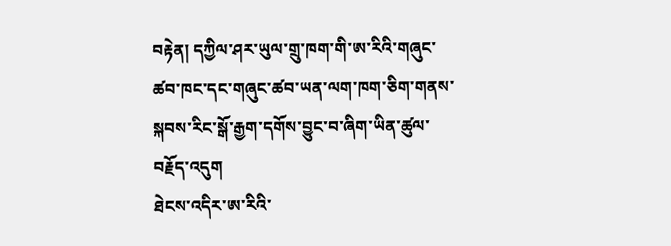བརྟེན། དཀྱིལ་ཤར་ཡུལ་གྲུ་ཁག་གི་ཨ་རིའི་གཞུང་ཚབ་ཁང་དང་གཞུང་ཚབ་ཡན་ལག་ཁག་ཅིག་གནས་སྐབས་རིང་སྒོ་རྒྱག་དགོས་བྱུང་བ་ཞིག་ཡིན་ཚུལ་བརྗོད་འདུག
ཐེངས་འདིར་ཨ་རིའི་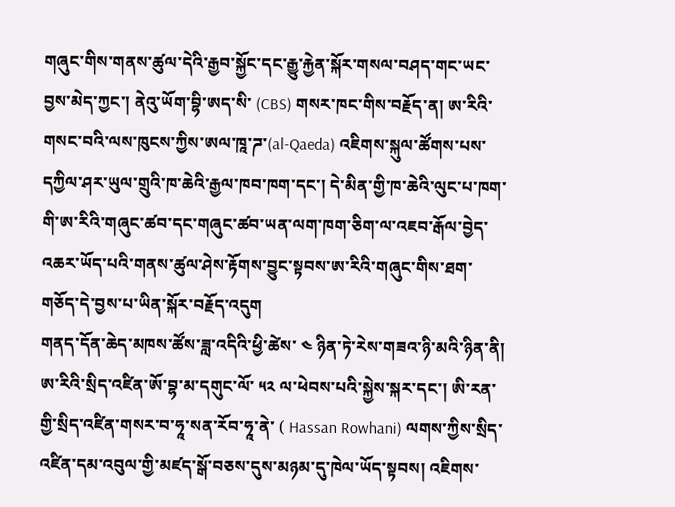གཞུང་གིས་གནས་ཚུལ་དེའི་རྒྱབ་སྐྱོང་དང་རྒྱུ་རྐྱེན་སྐོར་གསལ་བཤད་གང་ཡང་བྱས་མེད་ཀྱང་། ནེའུ་ཡོག་བྷི་ཨད་སི་ (CBS) གསར་ཁང་གིས་བརྗོད་ན། ཨ་རིའི་གསང་བའི་ལས་ཁུངས་ཀྱིས་ཨལ་ཁཱ་ཌ་(al-Qaeda) འཇིགས་སྐུལ་ཚོགས་པས་དཀྱིལ་ཤར་ཡུལ་གྲུའི་ཁ་ཆེའི་རྒྱལ་ཁབ་ཁག་དང་། དེ་མིན་གྱི་ཁ་ཆེའི་ལུང་པ་ཁག་གི་ཨ་རིའི་གཞུང་ཚབ་དང་གཞུང་ཚབ་ཡན་ལག་ཁག་ཅིག་ལ་འཇབ་རྒོལ་བྱེད་འཆར་ཡོད་པའི་གནས་ཚུལ་ཤེས་རྟོགས་བྱུང་སྟབས་ཨ་རིའི་གཞུང་གིས་ཐག་གཅོད་དེ་བྱས་པ་ཡིན་སྐོར་བརྗོད་འདུག
གནད་དོན་ཆེད་མཁས་ཚོས་ཟླ་འདིའི་ཕྱི་ཚེས་ ༤ ཉིན་ཏེ་རེས་གཟའ་ཉི་མའི་ཉིན་ནི། ཨ་རིའི་སྲིད་འཛིན་ཨོ་བྷ་མ་དགུང་ལོ་ ༥༢ ལ་ཕེབས་པའི་སྐྱེས་སྐར་དང་། ཨི་རན་གྱི་སྲིད་འཛིན་གསར་བ་ཧཱ་སན་རོབ་ཧཱ་ནེ་ ( Hassan Rowhani) ལགས་ཀྱིས་སྲིད་འཛིན་དམ་འབུལ་གྱི་མཛད་སྒོ་བཅས་དུས་མཉམ་དུ་ཁེལ་ཡོད་སྟབས། འཇིགས་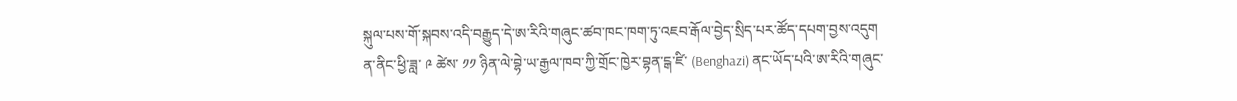སྐུལ་པས་གོ་སྐབས་འདི་བརྒྱུད་དེ་ཨ་རིའི་གཞུང་ཚབ་ཁང་ཁག་ཏུ་འཇབ་རྒོལ་བྱེད་སྲིད་པར་ཚོད་དཔག་བྱས་འདུག
ན་ནིང་ཕྱི་ཟླ་ ༩ ཚེས་ ༡༡ ཉིན་ལེ་བྷེ་ཡ་རྒྱལ་ཁབ་ཀྱི་གྲོང་ཁྱེར་བྷན་ངྒ་ཛི་ (Benghazi) ནང་ཡོད་པའི་ཨ་རིའི་གཞུང་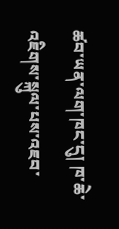ཚབ་ཡན་ལག་ཁང་དུ། ཁ་ཆེ་འཇིགས་སྐུལ་པས་འཇབ་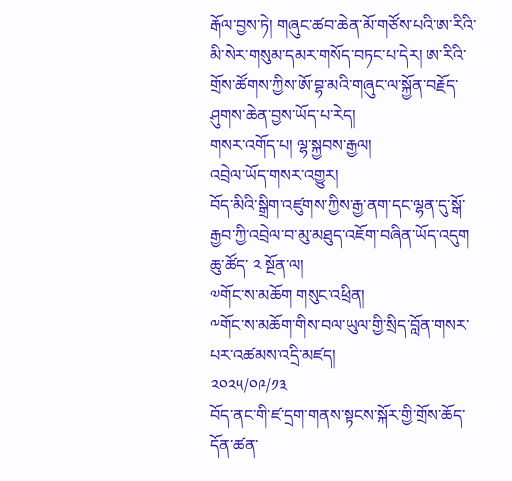རྒོལ་བྱས་ཏེ། གཞུང་ཚབ་ཆེན་མོ་གཙོས་པའི་ཨ་རིའི་མི་སེར་གསུམ་དམར་གསོད་བཏང་པ་དེར། ཨ་རིའི་གྲོས་ཚོགས་ཀྱིས་ཨོ་བྷ་མའི་གཞུང་ལ་སྐྱོན་བརྗོད་ཤུགས་ཆེན་བྱས་ཡོད་པ་རེད།
གསར་འགོད་པ། ལྷ་སྐྱབས་རྒྱལ།
འབྲེལ་ཡོད་གསར་འགྱུར།
བོད་མིའི་སྒྲིག་འཛུགས་ཀྱིས་རྒྱ་ནག་དང་ལྷན་དུ་སྒོ་རྒྱབ་ཀྱི་འབྲེལ་བ་མུ་མཐུད་འཇོག་བཞིན་ཡོད་འདུག
ཆུ་ཚོད་ ༢ སྔོན་ལ།
༧གོང་ས་མཆོག གསུང་འཕྲིན།
༸གོང་ས་མཆོག་གིས་བལ་ཡུལ་གྱི་སྲིད་བློན་གསར་པར་འཚམས་འདྲི་མཛད།
༢༠༢༥/༠༩/༡༣
བོད་ནང་གི་ཛ་དྲག་གནས་སྟངས་སྐོར་གྱི་གྲོས་ཆོད་དོན་ཚན་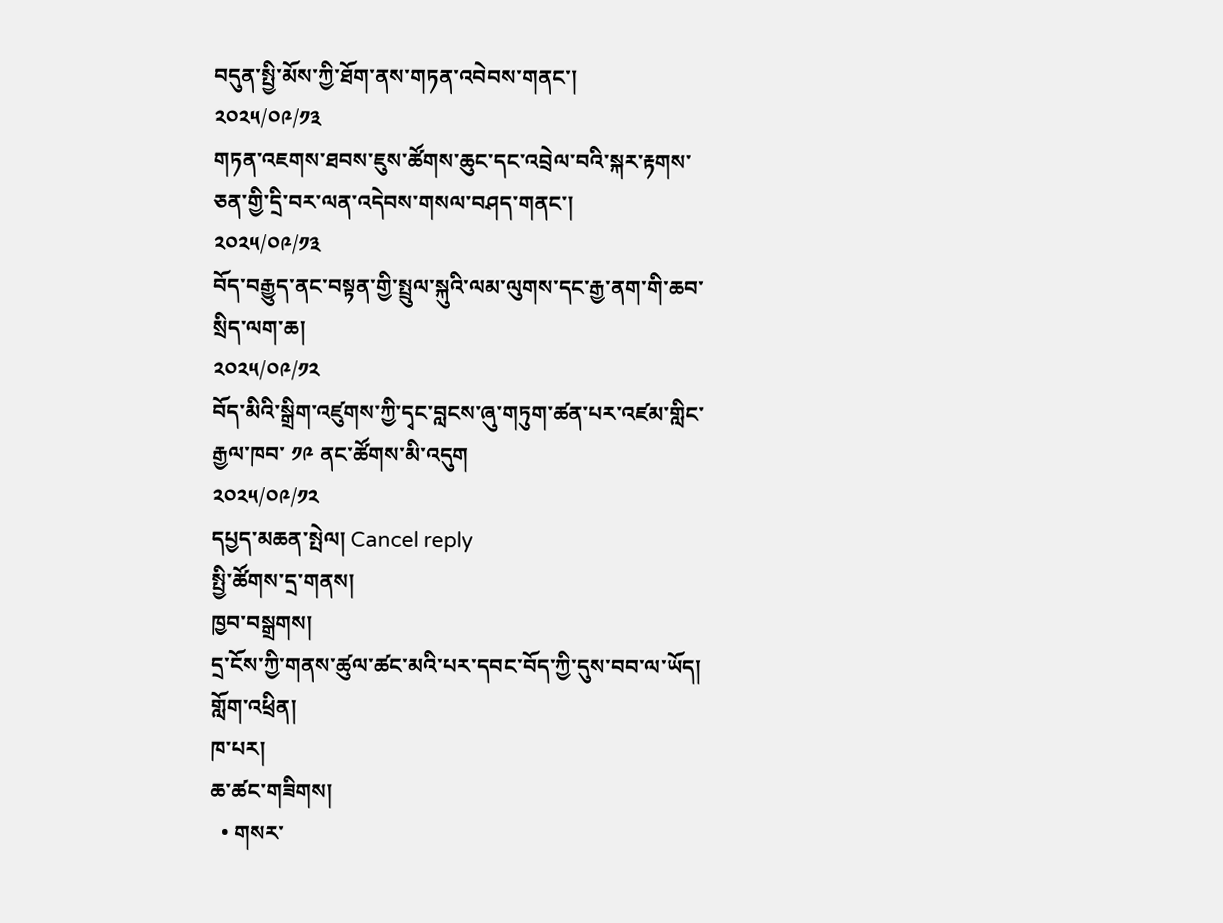བདུན་སྤྱི་མོས་ཀྱི་ཐོག་ནས་གཏན་འབེབས་གནང་།
༢༠༢༥/༠༩/༡༣
གཏན་འཇགས་ཐབས་ཇུས་ཚོགས་ཆུང་དང་འབྲེལ་བའི་སྐར་རྟགས་ཅན་གྱི་དྲི་བར་ལན་འདེབས་གསལ་བཤད་གནང་།
༢༠༢༥/༠༩/༡༣
བོད་བརྒྱུད་ནང་བསྟན་གྱི་སྤྲུལ་སྐུའི་ལམ་ལུགས་དང་རྒྱ་ནག་གི་ཆབ་སྲིད་ལག་ཆ།
༢༠༢༥/༠༩/༡༢
བོད་མིའི་སྒྲིག་འཛུགས་ཀྱི་དྭང་བླངས་ཞུ་གཏུག་ཚན་པར་འཛམ་གླིང་རྒྱལ་ཁབ་ ༡༩ ནང་ཚོགས་མི་འདུག
༢༠༢༥/༠༩/༡༢
དཔྱད་མཆན་སྤེལ། Cancel reply
སྤྱི་ཚོགས་དྲ་གནས།
ཁྱབ་བསྒྲགས།
དྲ་ངོས་ཀྱི་གནས་ཚུལ་ཚང་མའི་པར་དབང་བོད་ཀྱི་དུས་བབ་ལ་ཡོད།
གློག་འཕྲིན།
ཁ་པར།
ཆ་ཚང་གཟིགས།
  • གསར་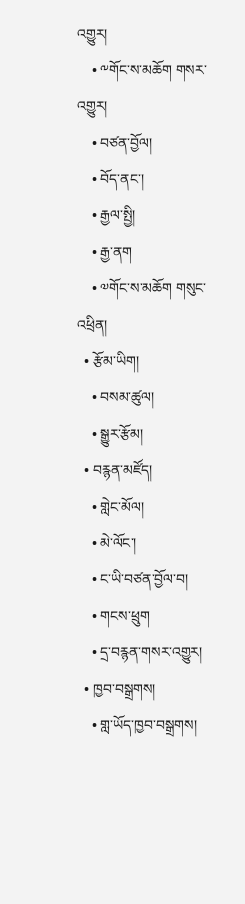འགྱུར།
    • ༸གོང་ས་མཆོག གསར་འགྱུར།
    • བཙན་བྱོལ།
    • བོད་ནང་།
    • རྒྱལ་སྤྱི།
    • རྒྱ་ནག
    • ༧གོང་ས་མཆོག གསུང་འཕྲིན།
  • རྩོམ་ཡིག།
    • བསམ་ཚུལ།
    • སྒྱུར་རྩོམ།
  • བརྙན་མཛོད།
    • གླེང་མོལ།
    • མེ་ལོང་།
    • ང་ཡི་བཙན་བྱོལ་བ།
    • གངས་ཕྲུག
    • དྲ་བརྙན་གསར་འགྱུར།
  • ཁྱབ་བསྒྲགས།
    • གླ་ཡོད་ཁྱབ་བསྒྲགས།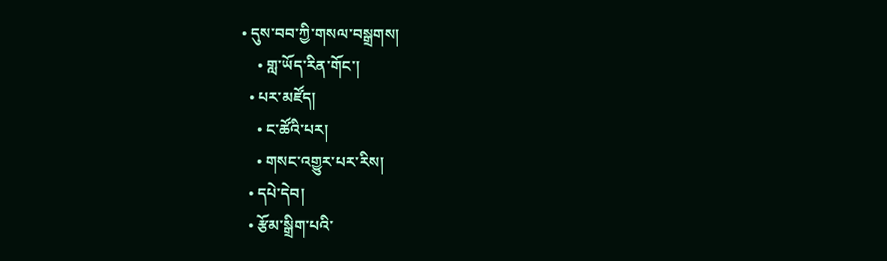• དུས་བབ་ཀྱི་གསལ་བསྒྲགས།
    • གླ་ཡོད་རིན་གོང་།
  • པར་མཛོད།
    • ང་ཚོའི་པར།
    • གསང་འགྱུར་པར་རིས།
  • དཔེ་དེབ།
  • རྩོམ་སྒྲིག་པའི་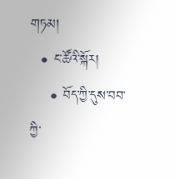གཏམ།
  • ང་ཚོའི་སྐོར།
    • བོད་ཀྱི་དུས་བབ་ཀྱི་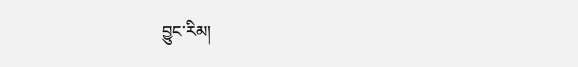བྱུང་རིམ།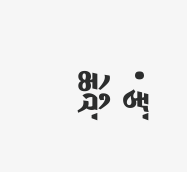• རྩ་ཆེའི་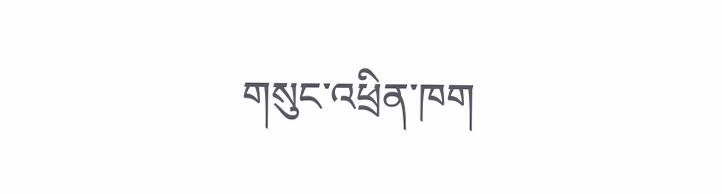གསུང་འཕྲིན་ཁག